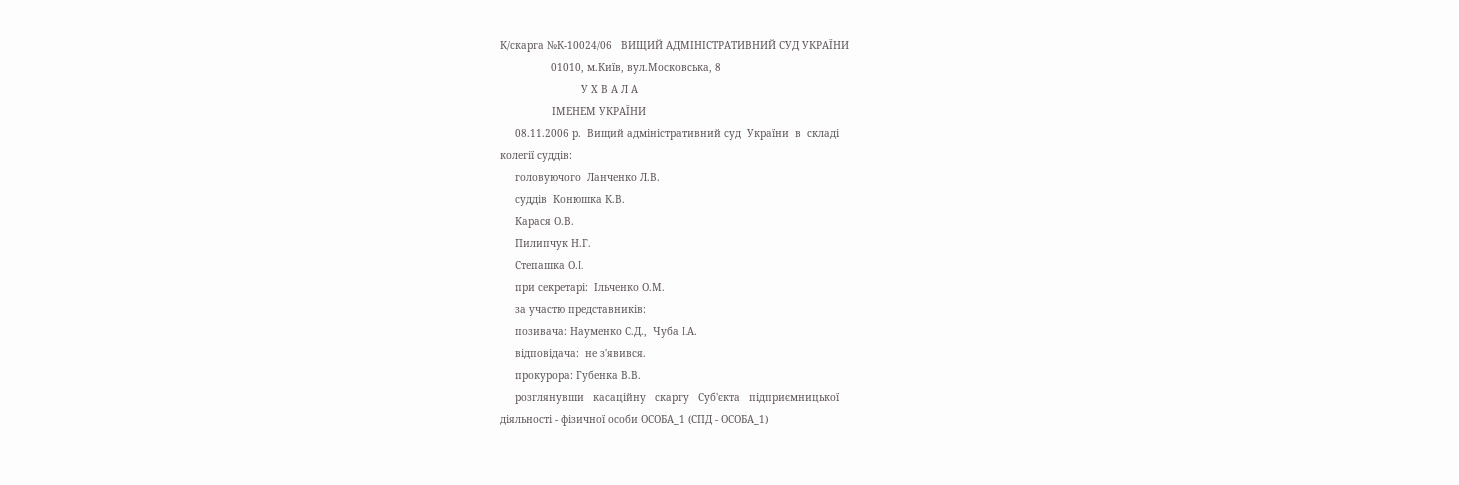К/скарга №К-10024/06   ВИЩИЙ АДМIНIСТРАТИВНИЙ СУД УКРАЇНИ
                 01010, м.Київ, вул.Московська, 8
                           У Х В А Л А
                          IМЕНЕМ УКРАЇНИ
     08.11.2006 р.  Вищий адміністративний суд  України  в  складі
колегії суддів:
     головуючого  Ланченко Л.В.
     суддів  Конюшка К.В.
     Карася О.В.
     Пилипчук Н.Г.
     Степашка О.I.
     при секретарі:  Iльченко О.М.
     за участю представників:
     позивача: Науменко С.Д.,  Чуба I.А.
     відповідача:  не з'явився.
     прокурора: Губенка В.В.
     розглянувши   касаційну   скаргу   Суб'єкта   підприємницької
діяльності - фізичної особи ОСОБА_1 (СПД - ОСОБА_1)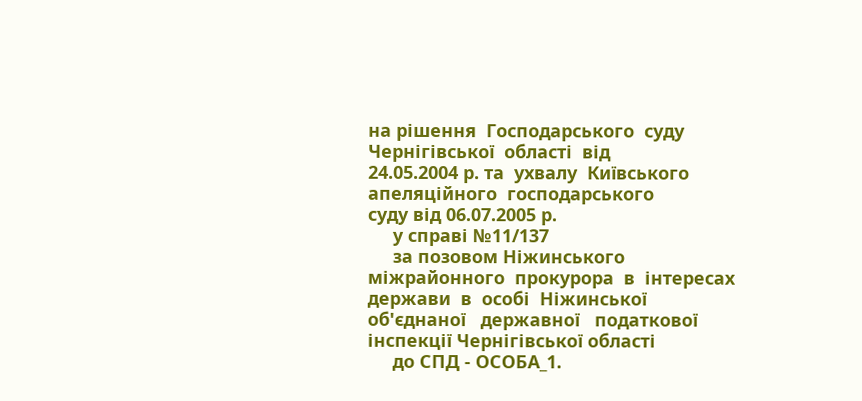на рішення  Господарського  суду  Чернігівської  області  від
24.05.2004 р. та  ухвалу  Київського  апеляційного  господарського
суду від 06.07.2005 р.
     у справі №11/137
     за позовом Ніжинського  міжрайонного  прокурора  в  інтересах
держави  в  особі  Ніжинської  об'єднаної   державної   податкової
інспекції Чернігівської області
     до СПД - ОСОБА_1.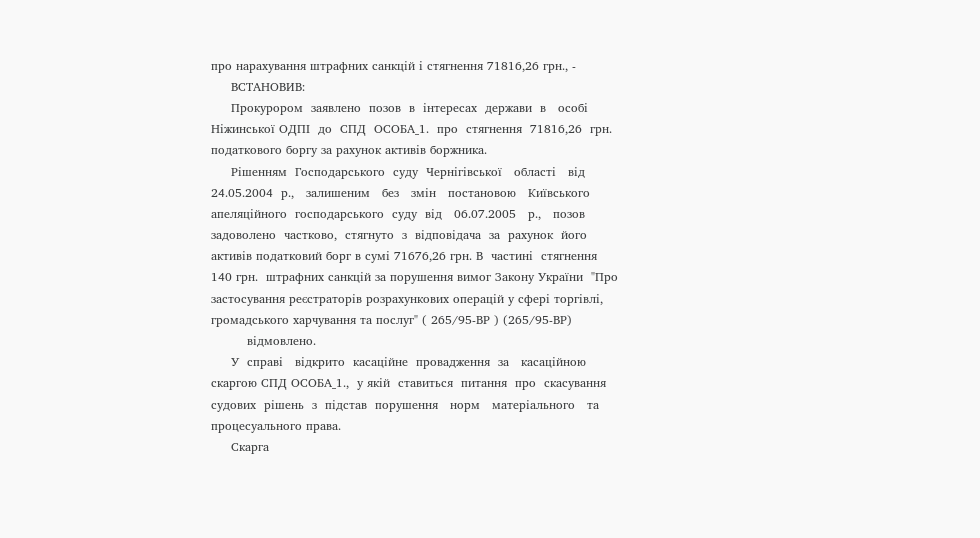про нарахування штрафних санкцій і стягнення 71816,26 грн., -
     ВСТАНОВИВ:
     Прокурором  заявлено  позов  в  інтересах  держави  в   особі
Ніжинської ОДПI  до  СПД  ОСОБА_1.  про  стягнення  71816,26  грн.
податкового боргу за рахунок активів боржника.
     Рішенням  Господарського  суду  Чернігівської   області   від
24.05.2004  р.,   залишеним   без   змін   постановою   Київського
апеляційного  господарського  суду  від   06.07.2005   р.,   позов
задоволено  частково,  стягнуто  з  відповідача  за  рахунок  його
активів податковий борг в сумі 71676,26 грн. В  частині  стягнення
140 грн.  штрафних санкцій за порушення вимог Закону України  "Про
застосування реєстраторів розрахункових операцій у сфері торгівлі,
громадського харчування та послуг" ( 265/95-ВР ) (265/95-ВР)
         відмовлено.
     У  справі   відкрито  касаційне  провадження  за   касаційною
скаргою СПД ОСОБА_1.,  у якій  ставиться  питання  про  скасування
судових  рішень  з  підстав  порушення   норм   матеріального   та
процесуального права.
     Скарга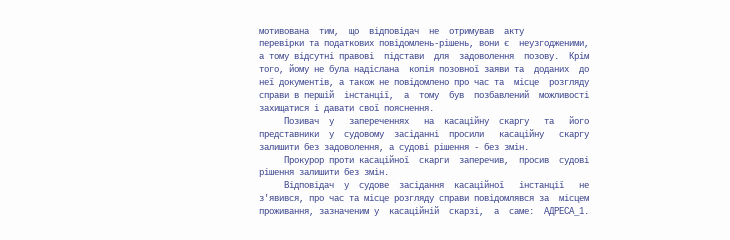мотивована  тим,  що  відповідач  не  отримував  акту
перевірки та податкових повідомлень-рішень, вони є  неузгодженими,
а тому відсутні правові  підстави  для  задоволення  позову.  Крім
того, йому не була надіслана  копія позовної заяви та  доданих  до
неї документів, а також не повідомлено про час та  місце  розгляду
справи в першій  інстанції,  а  тому  був  позбавлений  можливості
захищатися і давати свої пояснення.
     Позивач  у   запереченнях   на  касаційну  скаргу   та   його
представники  у  судовому  засіданні  просили   касаційну   скаргу
залишити без задоволення, а судові рішення - без змін.
     Прокурор проти касаційної  скарги  заперечив,  просив  судові
рішення залишити без змін.
     Відповідач  у  судове  засідання  касаційної   інстанції   не
з'явився, про час та місце розгляду справи повідомлявся за  місцем
проживання, зазначеним у  касаційній  скарзі,  а  саме:  АДРЕСА_1.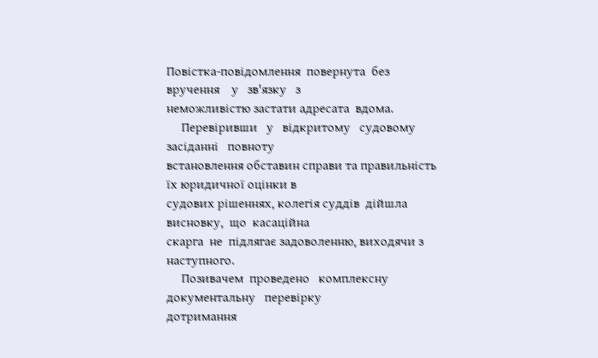Повістка-повідомлення  повернута  без  вручення    у   зв'язку   з
неможливістю застати адресата  вдома.
     Перевіривши   у   відкритому   судовому   засіданні   повноту
встановлення обставин справи та правильність їх юридичної оцінки в
судових рішеннях, колегія суддів  дійшла  висновку,  що  касаційна
скарга  не  підлягає задоволенню, виходячи з наступного.
     Позивачем  проведено   комплексну   документальну   перевірку
дотримання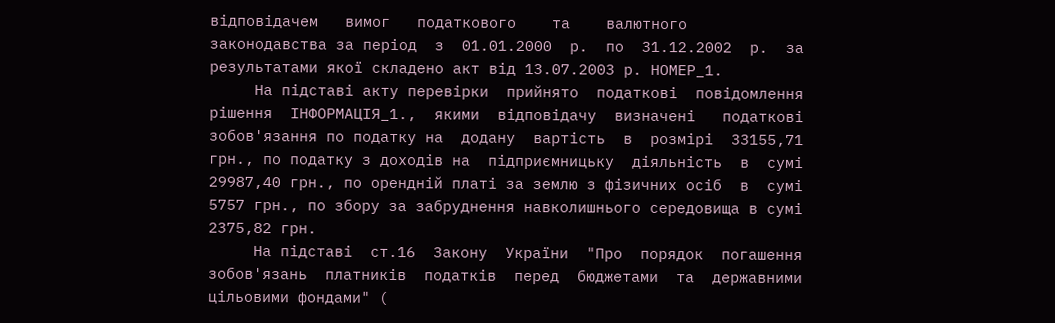відповідачем   вимог   податкового    та    валютного
законодавства за період  з  01.01.2000  р.  по  31.12.2002  р.  за
результатами якої складено акт від 13.07.2003 р. НОМЕР_1.
     На підставі акту перевірки  прийнято  податкові  повідомлення
рішення  IНФОРМАЦIЯ_1.,  якими  відповідачу  визначені   податкові
зобов'язання по податку на  додану  вартість  в  розмірі  33155,71
грн., по податку з доходів на  підприємницьку  діяльність  в  сумі
29987,40 грн., по орендній платі за землю з фізичних осіб  в  сумі
5757 грн., по збору за забруднення навколишнього середовища в сумі
2375,82 грн.
     На підставі  ст.16  Закону  України  "Про  порядок  погашення
зобов'язань  платників  податків  перед  бюджетами  та  державними
цільовими фондами" (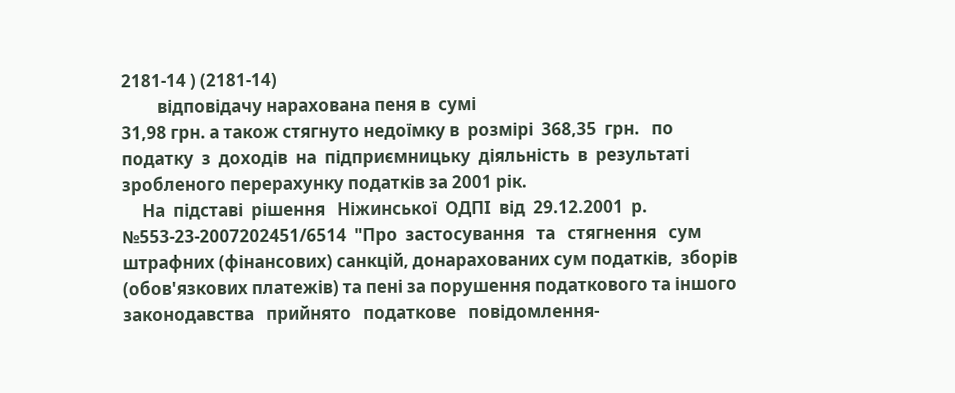2181-14 ) (2181-14)
         відповідачу нарахована пеня в  сумі
31,98 грн. а також стягнуто недоїмку в  розмірі  368,35  грн.   по
податку  з  доходів  на  підприємницьку  діяльність  в  результаті
зробленого перерахунку податків за 2001 рік.
     На  підставі  рішення   Ніжинської  ОДПI  від  29.12.2001  р.
№553-23-2007202451/6514  "Про  застосування   та   стягнення   сум
штрафних (фінансових) санкцій, донарахованих сум податків,  зборів
(обов'язкових платежів) та пені за порушення податкового та іншого
законодавства   прийнято   податкове   повідомлення-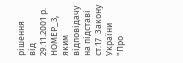рішення    від
29.11.2001 р. НОМЕР_3, яким відповідачу на підставі  ст.17  Закону
України "Про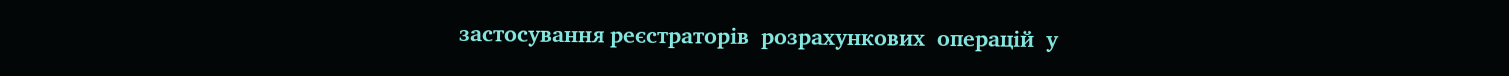застосування реєстраторів  розрахункових  операцій  у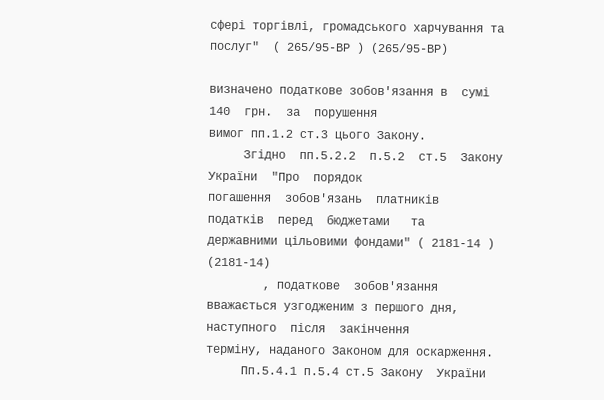сфері торгівлі, громадського харчування та  послуг"  ( 265/95-ВР ) (265/95-ВР)

визначено податкове зобов'язання в  сумі  140  грн.  за  порушення
вимог пп.1.2 ст.3 цього Закону.
     Згідно  пп.5.2.2  п.5.2  ст.5  Закону  України  "Про  порядок
погашення  зобов'язань  платників  податків  перед  бюджетами   та
державними цільовими фондами" ( 2181-14 ) (2181-14)
        , податкове  зобов'язання
вважається узгодженим з першого дня, наступного  після  закінчення
терміну, наданого Законом для оскарження.
     Пп.5.4.1 п.5.4 ст.5 Закону  України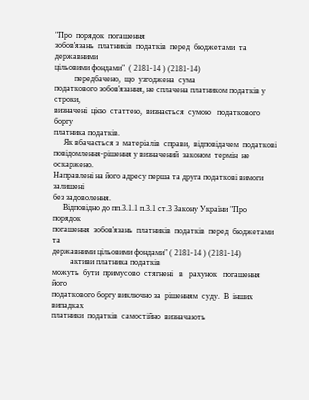"Про  порядок  погашення
зобов'язань  платників  податків  перед  бюджетами  та  державними
цільовими фондами"  ( 2181-14 ) (2181-14)
          передбачено,  що  узгоджена  сума
податкового зобов'язання, не сплачена платником податків у строки,
визначені  цією  статтею,  визнається  сумою   податкового   боргу
платника податків.
     Як вбачається з  матеріалів  справи,  відповідачем  податкові
повідомлення-рішення у визначений  законом  термін  не  оскаржено.
Направлені на його адресу перша та друга податкові вимоги залишені
без задоволення.
     Відповідно до пп.3.1.1 п.3.1 ст.3 Закону України "Про порядок
погашення  зобов'язань  платників  податків  перед  бюджетами   та
державними цільовими фондами" ( 2181-14 ) (2181-14)
         активи платника податків
можуть  бути  примусово  стягнені   в   рахунок   погашення   його
податкового боргу виключно за  рішенням  суду.  В  інших  випадках
платники  податків  самостійно  визначають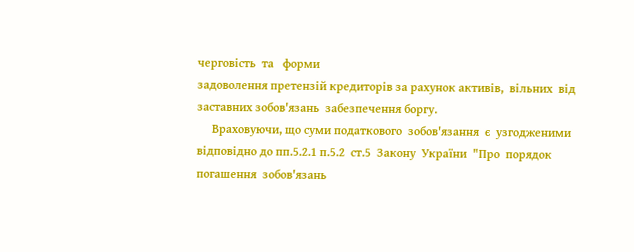черговість  та   форми
задоволення претензій кредиторів за рахунок активів,  вільних  від
заставних зобов'язань  забезпечення боргу.
     Враховуючи, що суми податкового  зобов'язання  є  узгодженими
відповідно до пп.5.2.1 п.5.2  ст.5  Закону  України  "Про  порядок
погашення  зобов'язань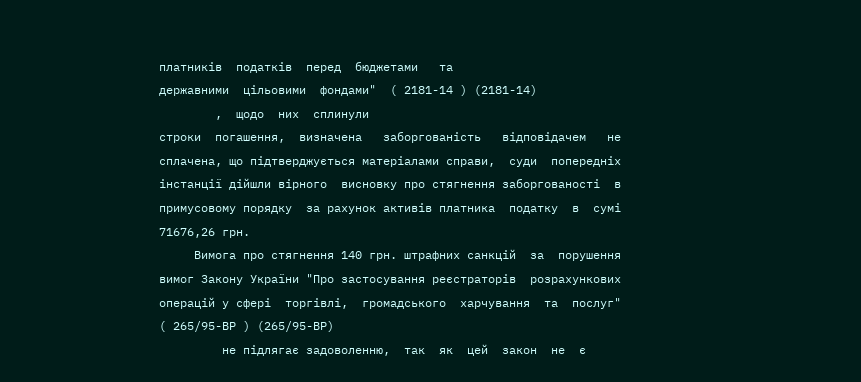платників  податків  перед  бюджетами   та
державними  цільовими  фондами"  ( 2181-14 ) (2181-14)
        ,  щодо  них  сплинули
строки  погашення,  визначена   заборгованість   відповідачем   не
сплачена, що підтверджується матеріалами справи,  суди  попередніх
інстанції дійшли вірного  висновку про стягнення заборгованості  в
примусовому порядку  за рахунок активів платника  податку  в  сумі
71676,26 грн.
     Вимога про стягнення 140 грн. штрафних санкцій  за  порушення
вимог Закону України "Про застосування реєстраторів  розрахункових
операцій у сфері  торгівлі,  громадського  харчування  та  послуг"
( 265/95-ВР ) (265/95-ВР)
         не підлягає задоволенню,  так  як  цей  закон  не  є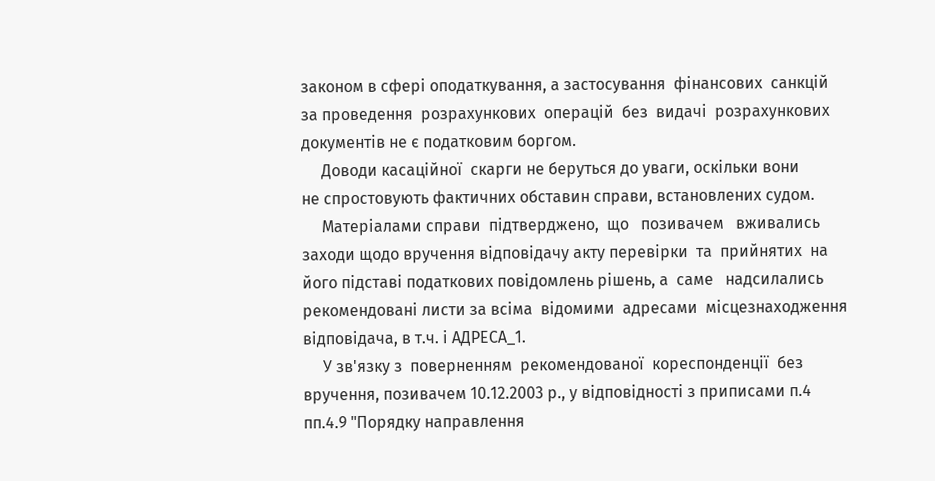законом в сфері оподаткування, а застосування  фінансових  санкцій
за проведення  розрахункових  операцій  без  видачі  розрахункових
документів не є податковим боргом.
     Доводи касаційної  скарги не беруться до уваги, оскільки вони
не спростовують фактичних обставин справи, встановлених судом.
     Матеріалами справи  підтверджено,  що   позивачем   вживались
заходи щодо вручення відповідачу акту перевірки  та  прийнятих  на
його підставі податкових повідомлень рішень, а  саме   надсилались
рекомендовані листи за всіма  відомими  адресами  місцезнаходження
відповідача, в т.ч. і АДРЕСА_1.
     У зв'язку з  поверненням  рекомендованої  кореспонденції  без
вручення, позивачем 10.12.2003 р., у відповідності з приписами п.4
пп.4.9 "Порядку направлення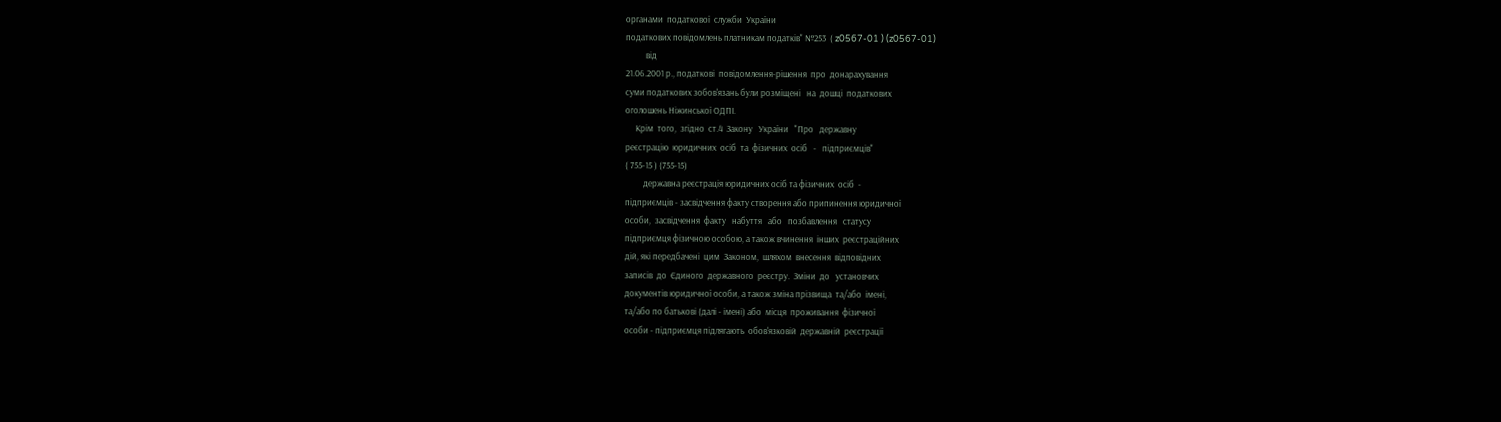органами  податкової  служби  України
податкових повідомлень платникам податків" №253  ( z0567-01 ) (z0567-01)
          від
21.06.2001 р., податкові  повідомлення-рішення  про  донарахування
суми податкових зобов'язань були розміщені   на  дошці  податкових
оголошень Ніжинської ОДПI.
     Крім  того,  згідно  ст.4  Закону   України   "Про   державну
реєстрацію  юридичних  осіб  та  фізичних  осіб   -   підприємців"
( 755-15 ) (755-15)
         державна реєстрація юридичних осіб та фізичних  осіб  -
підприємців - засвідчення факту створення або припинення юридичної
особи,  засвідчення  факту   набуття   або   позбавлення   статусу
підприємця фізичною особою, а також вчинення  інших  реєстраційних
дій, які передбачені  цим  Законом,  шляхом  внесення  відповідних
записів  до  Єдиного  державного  реєстру.  Зміни  до   установчих
документів юридичної особи, а також зміна прізвища  та/або  імені,
та/або по батькові (далі - імені) або  місця  проживання  фізичної
особи - підприємця підлягають  обов'язковій  державній  реєстрації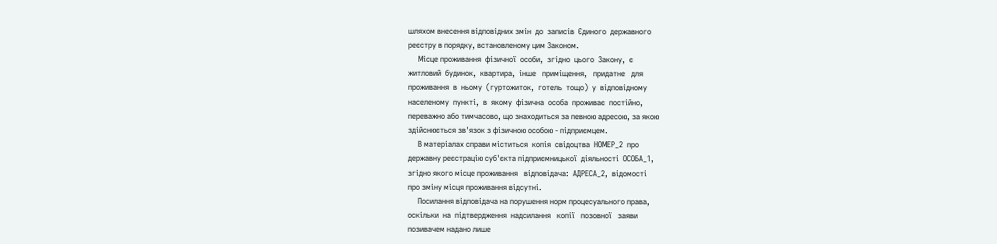шляхом внесення відповідних змін  до  записів  Єдиного  державного
реєстру в порядку, встановленому цим Законом.
     Місце проживання  фізичної  особи,  згідно  цього  Закону,  є
житловий  будинок,  квартира,  інше   приміщення,   придатне   для
проживання  в  ньому  (гуртожиток,  готель  тощо)  у  відповідному
населеному  пункті,  в  якому  фізична  особа  проживає  постійно,
переважно або тимчасово, що знаходиться за певною адресою, за якою
здійснюється зв'язок з фізичною особою - підприємцем.
     В матеріалах справи міститься  копія  свідоцтва  НОМЕР_2  про
державну реєстрацію суб'єкта підприємницької  діяльності  ОСОБА_1,
згідно якого місце проживання   відповідача:  АДРЕСА_2,  відомості
про зміну місця проживання відсутні.
     Посилання відповідача на порушення норм процесуального права,
оскільки  на  підтвердження  надсилання   копії   позовної   заяви
позивачем надано лише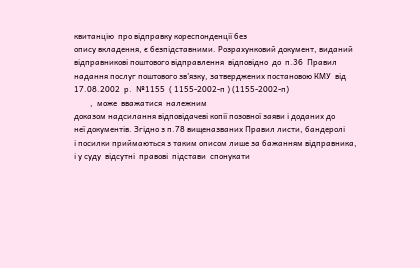квитанцію  про відправку кореспонденції без
опису вкладення, є безпідставними. Розрахунковий документ, виданий
відправникові поштового відправлення  відповідно  до  п.36  Правил
надання послуг поштового зв'язку, затверджених постановою КМУ  від
17.08.2002  р.  №1155  ( 1155-2002-п ) (1155-2002-п)
        ,  може  вважатися  належним
доказом надсилання відповідачеві копії позовної заяви і доданих до
неї документів. Згідно з п.78 вищеназваних Правил листи, бандеролі
і посилки приймаються з таким описом лише за бажанням відправника,
і у суду  відсутні  правові  підстави  спонукати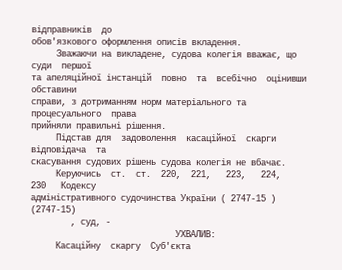відправників  до
обов'язкового оформлення описів вкладення.
     Зважаючи на викладене, судова колегія вважає, що суди  першої
та апеляційної інстанцій  повно  та  всебічно  оцінивши  обставини
справи, з дотриманням норм матеріального та  процесуального  права
прийняли правильні рішення.
     Підстав для  задоволення  касаційної  скарги  відповідача  та
скасування судових рішень судова колегія не вбачає.
     Керуючись  ст.  ст.  220,  221,   223,   224,   230   Кодексу
адміністративного судочинства України ( 2747-15 ) (2747-15)
        , суд, -
                             УХВАЛИВ:
     Касаційну  скаргу  Суб'єкта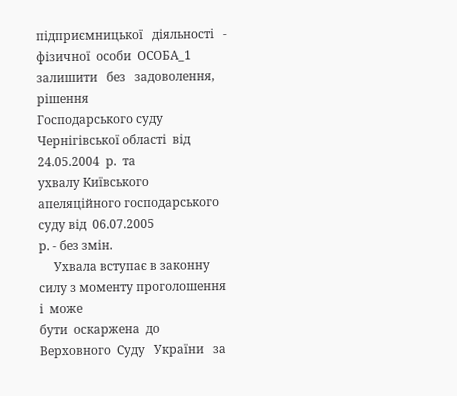підприємницької   діяльності   -
фізичної  особи  ОСОБА_1   залишити   без   задоволення,   рішення
Господарського суду Чернігівської області  від  24.05.2004  р.  та
ухвалу Київського апеляційного господарського суду від  06.07.2005
р. - без змін.
     Ухвала вступає в законну силу з моменту проголошення  і  може
бути  оскаржена  до  Верховного  Суду   України   за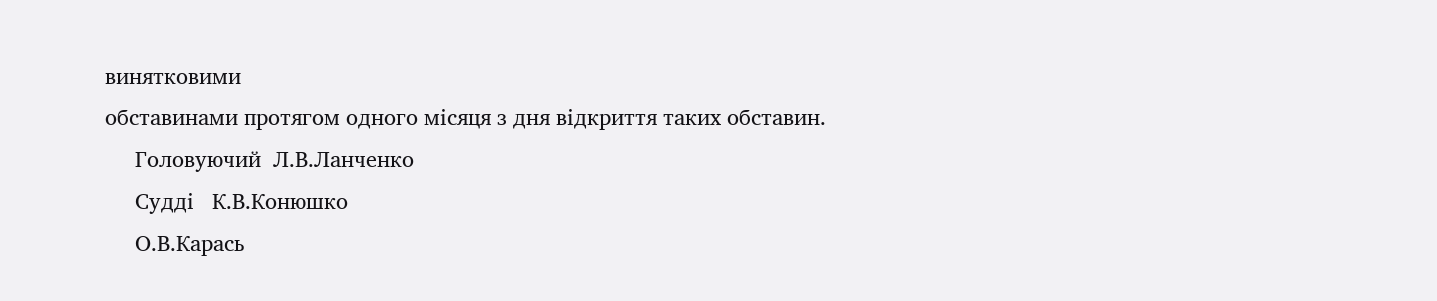винятковими
обставинами протягом одного місяця з дня відкриття таких обставин.
     Головуючий  Л.В.Ланченко
     Судді   К.В.Конюшко
     О.В.Карась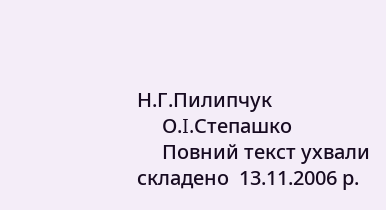Н.Г.Пилипчук
     О.I.Степашко
     Повний текст ухвали складено  13.11.2006 р.